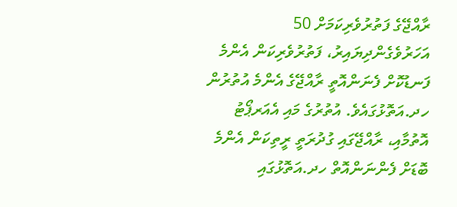ރާއްޖޭގެ ފަތުރުވެރިކަމަށް 50 އަހަރުވެގެންދިޔައިރު، ފަތުރުވެރިކަން އެންމެ ފަނޑުކޮށް ފެނަންއޮތީ ރާއްޖޭގެ އެންމެ އުތުރުން ހދ.އަތޮޅުގައެވެ. އުތުރުގެ މައި އެއަރޕޯޓު އޮތުމާއި، ރާއްޖޭގައި ގުދުރަތީ ރީތިކަން އެންމެ ބޮޑަށް ފެންނަންއޮތް ހދ.އަތޮޅުގައި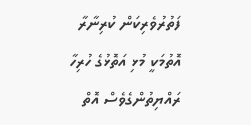ފަތުރުވެރިކަން ކުރިނާރާ އޮތުމަކީ މުޅި އަތޮޅުގެ ހުރިހާ ރައްޔިތުންގެވެސް އޮތް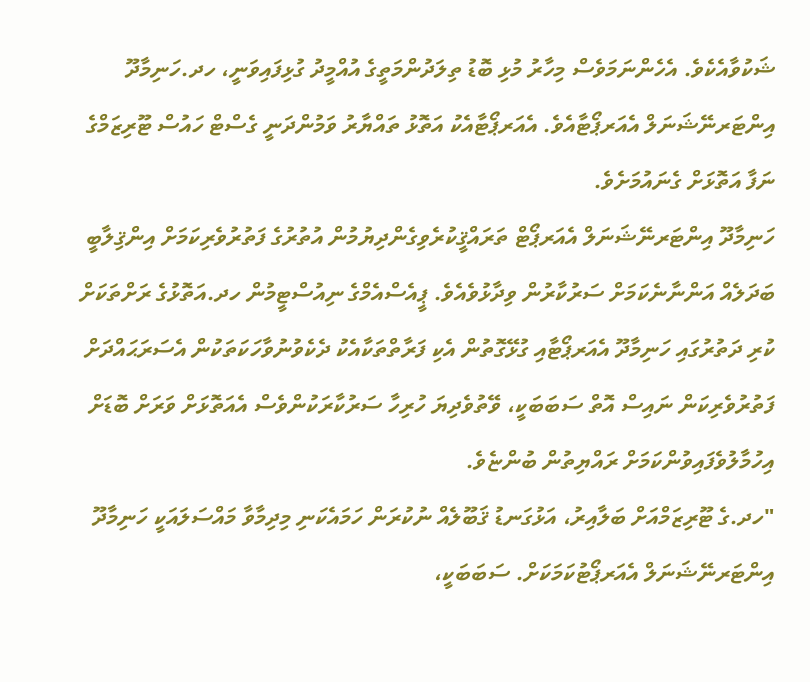ޝަކުވާއެކެވެ. އެހެންނަމަވެސް މިހާރު މުޅި ބޮޑު ތިލަދުންމަތީގެ އުއްމީދު ގުޅިފައިވަނީ، ހދ.ހަނިމާދޫ އިންޓަރނޭޝަނަލް އެއަރޕޯޓާއެވެ. އެއަރޕޯޓާއެކު އަތޮޅު ތައްޔާރު ވަމުންދަނީ ގެސްޓް ހައުސް ޓޫރިޒަމްގެ ނަފާ އަތޮޅަށް ގެނައުމަށެވެ.
ހަނިމާދޫ އިންޓަރނޭޝަނަލް އެއަރޕޯޓް ތަރައްޤީކުރެވިގެންދިޔުމުން އުތުރުގެ ފަތުރުވެރިކަމަށް އިންޤިލާބީ ބަދަލެއް އަންނާނެކަމަށް ސަރުކާރުން ވިދާޅުވެއެވެ. ޕީއެސްއެމްގެ ނިއުސްޓީމުން ހދ.އަތޮޅުގެ ރަށްތަކަށް ކުރި ދަތުރުގައި ހަނިމާދޫ އެއަރޕޯޓާއި ގުޅޭގޮތުން އެކި ފަރާތްތަކާއެކު ދެކެވުނުވާހަކަތަކުން އެސަރަޙައްދަށް ފަތުރުވެރިކަން ނައިސް އޮތް ސަބަބަކީ، ވޭތުވެދިޔަ ހުރިހާ ސަރުކާރަކުންވެސް އެއަތޮޅަށް ވަރަށް ބޮޑަށް އިހުމާލުވެފައިވުންކަމަށް ރައްޔިތުން ބުންޏެވެ.
"ހދ.ގެ ޓޫރިޒަމްއަށް ބަލާއިރު، އަޅުގަނޑު ޤަބޫލެއް ނުކުރަން ހަމައެކަނި މިދިމާވާ މައްސަލައަކީ ހަނިމާދޫ އިންޓަރނޭޝަނަލް އެއަރޕޯޓުކަމަކަށް. ސަބަބަކީ،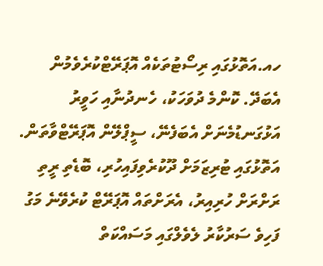ހއ.އަތޮޅުގައި ރިސޯޓުތަކެއް އޮޕަރޭޓްކުރެވެމުން އެބަދޭ. ކޮންމެ ދުވަހަކު، ހެނދުނާއި ހަވީރު އަޅުގަނޑުމެނަށް އެބަފެނޭ، ސީޕްލޭން އޮޕަރޭޓްވާތަން. އަތޮޅުގައި ޓުރިޒަމަށް ދޫކުރެވިފައިހުރި، ބޮޑެތި ރީތި ރަށްރަށް ހުރިއިރު، އެރަށްތައް އޮޕަރޭޓް ކުރެވޭނެ މަގު ފަހިވެ ސަރުކާރު ލެވެލްގައި މަސައްކަތް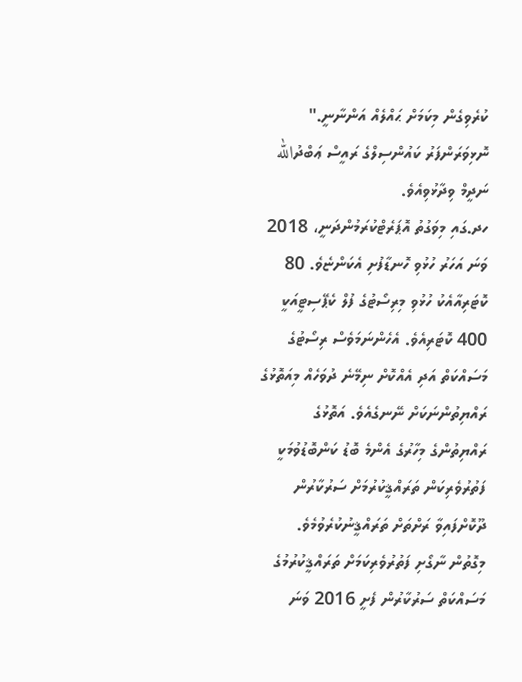ކުރެވިގެން މިކަމަށް ޙައްލެއް އަންނާނީ." ނޮޅިވަރަންފަރު ކައުންސިލްގެ ރައީސް ޢަބްދުالله ނަދީމް ވިދާޅުވިއެވެ.
ހދ.ގައި މިވަގުތު އޮޕަރެޓްކުރަމުންދަނީ، 2018 ވަނަ އަހަރު ހުޅުވި ހޮނޑާފުށި އެކަންޏެވެ. 80 ކޮޓަރިއާއެކު ހުޅުވި މިރިސޯޓުގެ ފުލް ކެޕޭސިޓީއަކީ 400 ކޮޓަރިއެވެ. އެހެންނަމަވެސް ރިސޯޓުގެ މަސައްކަތް އަދި އެއްކޮށް ނިމޭނެ ދުވަހެއް މިއަތޮޅުގެ ރައްޔިތުންނަކަށް ނޭނގެއެވެ. އަތޮޅުގެ ރައްޔިތުންގެ މިހާރުގެ އެންމެ ބޮޑު ކަންބޮޑުވުމަކީ ފަތުރުވެރިކަން ތަރައްޤީކުރުމަށް ސަރުކާރުން ދޫކޮށްފައިވާ ރަށްތަށް ތަރައްޤީނުކުރެވުމެވެ. މިގޮތުން ނާގޯށި ފަތުރުވެރިކަމަށް ތަރައްޤީކުރުމުގެ މަސައްކަތް ސަރުކާރުން ފެށީ 2016 ވަނަ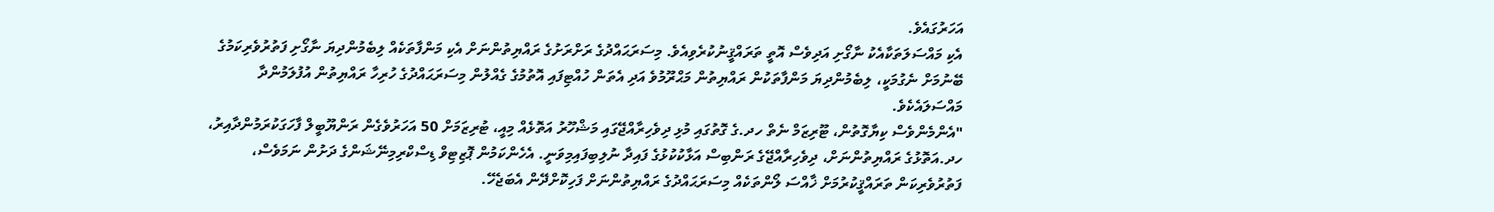އަހަރުގައެވެ.
އެކި މައްސަލަތަކާއެކު ނާގޯށި އަދިވެސް އޮތީ ތަރައްޤީނުކުރެވިއެވެ. މިސަރަޙައްދުގެ ރަށްރަށުގެ ރައްޔިތުންނަށް އެކި މަންފާތަކެއް ލިބެމުންދިޔަ ނާގޯށި ފަތުރުވެރިކަމުގެ ބޭނުމަށް ނެގުމަކީ، ލިބެމުންދިޔަ މަންފާތަކުން ރައްޔިތުން މަޙްރޫމުވެ އަދި އެތަން ހުއްޓިފައި އޮތުމުގެ ގެއްލުން މިސަރަޙައްދުގެ ހުރިހާ ރައްޔިތުން އުފުލަމުންދާ މައްސަލައެކެވެ.
"އެންމެންވެސް ކިޔާގޮތުން، ޓޫރިޒަމް ނެތް ހދ.ގެ ގޮތުގައި މުޅި ދިވެހިރާއްޖޭގައި މަޝްހޫރު އަތޮޅެއް މިއީ، ޓުރިޒަމަށް 50 އަހަރުވެގެން ރަންޔޫބީލް ފާހަގަކުރަމުންދާއިރު، ހދ.އަތޮޅުގެ ރައްޔިތުންނަށް، ދިވެހިރާއްޖޭގެ ރަންބިސް އަޅާކުކުޅުގެ ފައިދާ ނުލިބިފައިމިވަނީ. އެހެންކަމުން ޕޮޒިޓިވް ޑިސްކްރިމިނޭޝަންގެ ދަށުން ނަމަވެސް، ފަތުރުވެރިކަން ތަރައްޤީކުރުމަށް ޚާއްސަ ލޯންތަކެއް މިސަރަޙައްދުގެ ރައްޔިތުންނަށް ފަހިކޮށްދޭން އެބަޖެހޭ.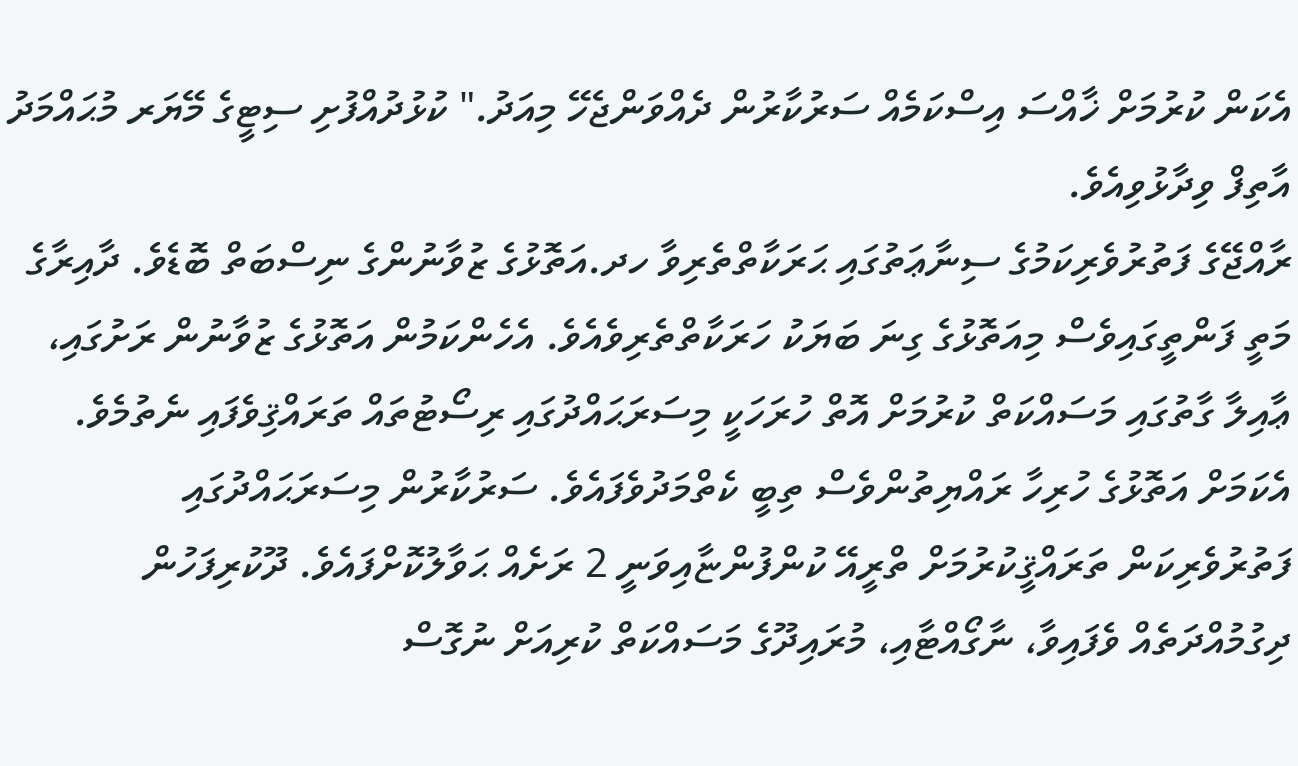އެކަން ކުރުމަށް ޚާއްސަ އިސްކަމެއް ސަރުކާރުން ދެއްވަންޖެހޭ މިއަދު." ކުޅުދުއްފުށި ސިޓީގެ މޭޔަރ މުޙައްމަދު އާތިފް ވިދާޅުވިއެވެ.
ރާއްޖޭގެ ފަތުރުވެރިކަމުގެ ސިނާޢަތުގައި ޙަރަކާތްތެރިވާ ހދ.އަތޮޅުގެ ޒުވާނުންގެ ނިސްބަތް ބޮޑެވެ. ދާއިރާގެ މަތީ ފަންތީގައިވެސް މިއަތޮޅުގެ ގިނަ ބަޔަކު ހަރަކާތްތެރިވެއެވެ. އެހެންކަމުން އަތޮޅުގެ ޒުވާނުން ރަށުގައި، ޢާއިލާ ގާތުގައި މަސައްކަތް ކުރުމަށް އޮތް ހުރަހަކީ މިސަރަޙައްދުގައި ރިސޯޓުތައް ތަރައްޤިވެފައި ނެތުމެވެ. އެކަމަށް އަތޮޅުގެ ހުރިހާ ރައްޔިތުންވެސް ތިބީ ކެތްމަދުވެފައެވެ. ސަރުކާރުން މިސަރަޙައްދުގައި ފަތުރުވެރިކަން ތަރައްޤީކުރުމަށް ތްރީއޭ ކުންފުންޏާއިވަނީ 2 ރަށެއް ޙަވާލުކޮށްފައެވެ. ދޫކުރިފަހުން ދިގުމުއްދަތެއް ވެފައިވާ، ނާގޯއްޓާއި، މުރައިދޫގެ މަސައްކަތް ކުރިއަށް ނުގޮސް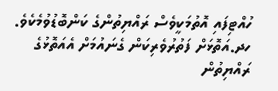ހުއްޓިފައި އޮތުމަކީވެސް ރައްޔިތުންގެ ކަންބޮޑުވުމެކެވެ.
ހދ.އަތޮޅަށް ފަތުރުވެރިކަން ގެނައުމަށް އެއަތޮޅުގެ ރައްޔިތުން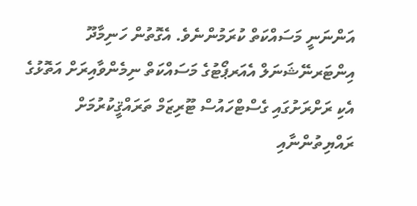އަންނަނީ މަސައްކަތް ކުރަމުންނެވެ. އެގޮތުން ހަނިމާދޫ އިންޓަރނޭޝަނަލް އެއަރޕޯޓުގެ މަސައްކަތް ނިމެންވާއިރަށް އަތޮޅުގެ އެކި ރަށްރަށުގައި ގެސްޓްހައުސް ޓޫރިޒަމް ތަރައްޤީކުރުމަށް ރައްޔިތުންނާއި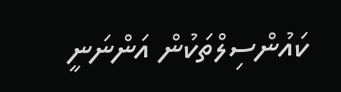ކައުންސިލްތަކުން އަންނަނީ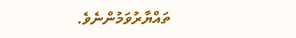ތައްޔާރުވަމުންނެވެ.